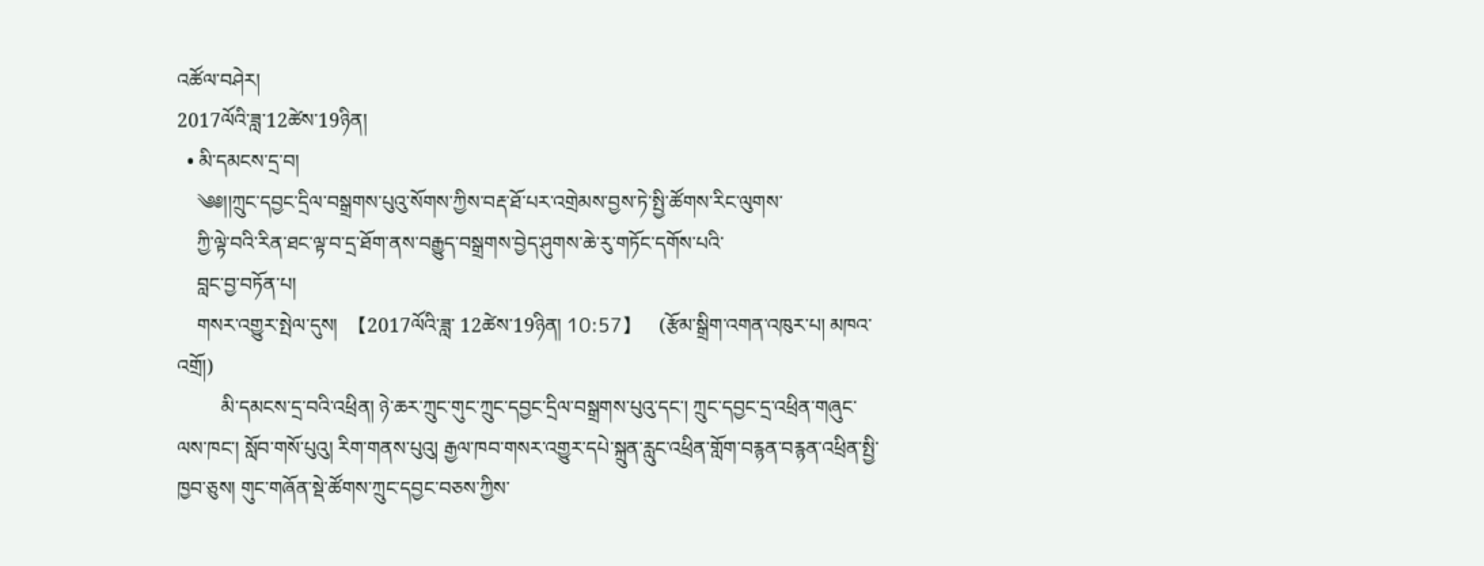འཚོལ་བཤེར།
2017ལོའི་ཟླ་12ཚེས་19ཉིན།
  • མི་དམངས་དྲ་བ།
    ༄༅།།ཀྲུང་དབྱང་དྲིལ་བསྒྲགས་པུའུ་སོགས་ཀྱིས་བརྡ་ཐོ་པར་འགྲེམས་བྱས་ཏེ་སྤྱི་ཚོགས་རིང་ལུགས་
    ཀྱི་ལྟེ་བའི་རིན་ཐང་ལྟ་བ་དྲ་ཐོག་ནས་བརྒྱུད་བསྒྲགས་བྱེད་ཤུགས་ཆེ་རུ་གཏོང་དགོས་པའི་
    བླང་བྱ་བཏོན་པ།
    གསར་འགྱུར་སྤེལ་དུས།  【2017ལོའི་ཟླ་ 12ཚེས་19ཉིན། 10:57】   (རྩོམ་སྒྲིག་འགན་འཁུར་པ། མཁའ་འགྲོ།)
         མི་དམངས་དྲ་བའི་འཕྲིན། ཉེ་ཆར་ཀྲུང་གུང་ཀྲུང་དབྱང་དྲིལ་བསྒྲགས་པུའུ་དང་། ཀྲུང་དབྱང་དྲ་འཕྲིན་གཞུང་ལས་ཁང་། སློབ་གསོ་པུའུ། རིག་གནས་པུའུ། རྒྱལ་ཁབ་གསར་འགྱུར་དཔེ་སྐྲུན་རླུང་འཕྲིན་གློག་བརྙན་བརྙན་འཕྲིན་སྤྱི་ཁྱབ་ཅུས། གུང་གཞོན་སྡེ་ཚོགས་ཀྲུང་དབྱང་བཅས་ཀྱིས་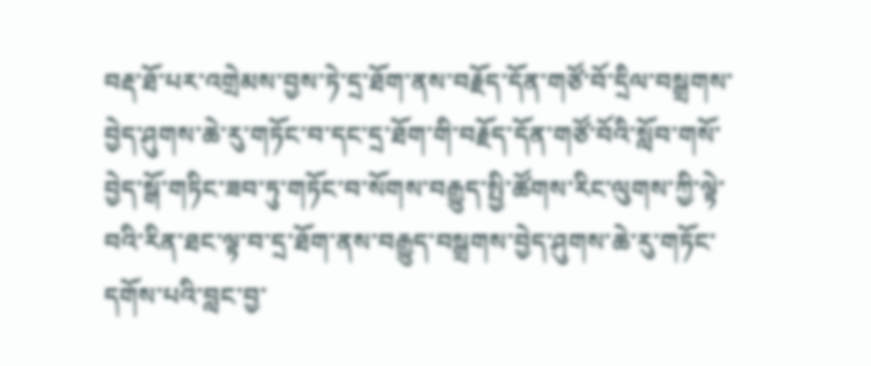བརྡ་ཐོ་པར་འགྲེམས་བྱས་ཏེ་དྲ་ཐོག་ནས་བརྗོད་དོན་གཙོ་བོ་དྲིལ་བསྒྲགས་བྱེད་ཤུགས་ཆེ་རུ་གཏོང་བ་དང་དྲ་ཐོག་གི་བརྗོད་དོན་གཙོ་བོའི་སློབ་གསོ་བྱེད་སྒོ་གཏིང་ཟབ་ཏུ་གཏོང་བ་སོགས་བརྒྱུད་སྤྱི་ཚོགས་རིང་ལུགས་ཀྱི་ལྟེ་བའི་རིན་ཐང་ལྟ་བ་དྲ་ཐོག་ནས་བརྒྱུད་བསྒྲགས་བྱེད་ཤུགས་ཆེ་རུ་གཏོང་དགོས་པའི་བླང་བྱ་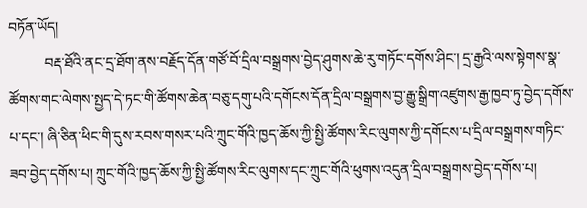བཏོན་ཡོད།
          བརྡ་ཐོའི་ནང་དྲ་ཐོག་ནས་བརྗོད་དོན་གཙོ་བོ་དྲིལ་བསྒྲགས་བྱེད་ཤུགས་ཆེ་རུ་གཏོང་དགོས་ཤིང་། དྲ་རྒྱའི་ལས་སྟེགས་སྣ་ཚོགས་གང་ལེགས་སྤྱད་དེ་ཏང་གི་ཚོགས་ཆེན་བཅུ་དགུ་པའི་དགོངས་དོན་དྲིལ་བསྒྲགས་བྱ་རྒྱུ་སྒྲིག་འཛུགས་རྒྱ་ཁྱབ་ཏུ་བྱེད་དགོས་པ་དང་། ཞི་ཅིན་ཕིང་གི་དུས་རབས་གསར་པའི་ཀྲུང་གོའི་ཁྱད་ཆོས་ཀྱི་སྤྱི་ཚོགས་རིང་ལུགས་ཀྱི་དགོངས་པ་དྲིལ་བསྒྲགས་གཏིང་ཟབ་བྱེད་དགོས་པ། ཀྲུང་གོའི་ཁྱད་ཆོས་ཀྱི་སྤྱི་ཚོགས་རིང་ལུགས་དང་ཀྲུང་གོའི་ཕུགས་འདུན་དྲིལ་བསྒྲགས་བྱེད་དགོས་པ།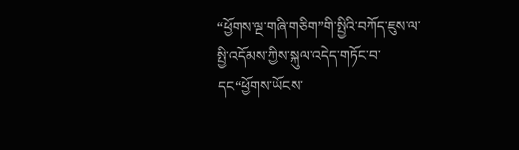“ཕྱོགས་ལྔ་གཞི་གཅིག”གི་སྤྱིའི་བཀོད་ཇུས་ལ་སྤྱི་འདོམས་ཀྱིས་སྐུལ་འདེད་གཏོང་བ་དང“ཕྱོགས་ཡོངས་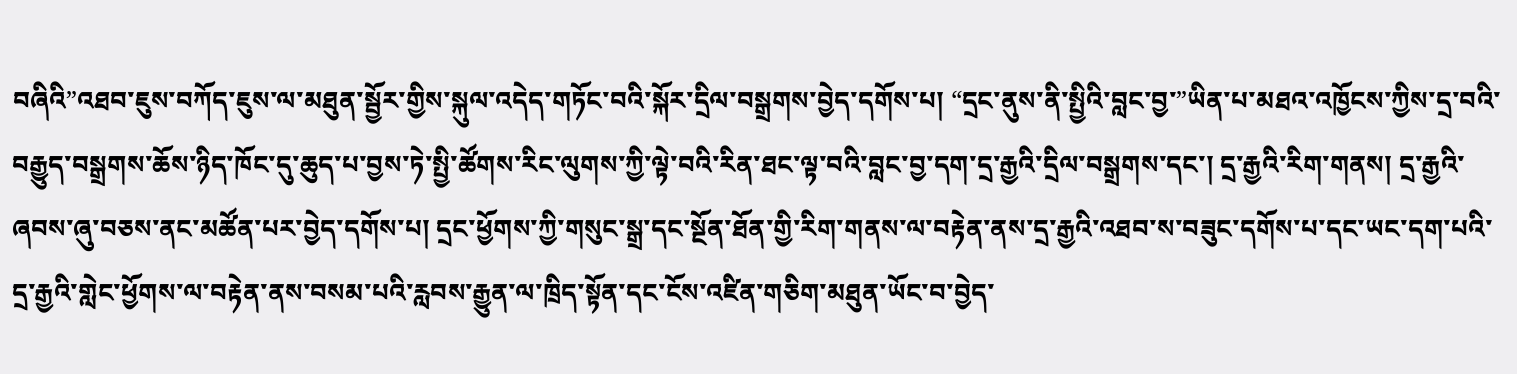བཞིའི”འཐབ་ཇུས་བཀོད་ཇུས་ལ་མཐུན་སྦྱོར་གྱིས་སྐུལ་འདེད་གཏོང་བའི་སྐོར་དྲིལ་བསྒྲགས་བྱེད་དགོས་པ། “དྲང་ནུས་ནི་སྤྱིའི་བླང་བྱ་”ཡིན་པ་མཐའ་འཁྱོངས་ཀྱིས་དྲ་བའི་བརྒྱུད་བསྒྲགས་ཆོས་ཉིད་ཁོང་དུ་ཆུད་པ་བྱས་ཏེ་སྤྱི་ཚོགས་རིང་ལུགས་ཀྱི་ལྟེ་བའི་རིན་ཐང་ལྟ་བའི་བླང་བྱ་དག་དྲ་རྒྱའི་དྲིལ་བསྒྲགས་དང་། དྲ་རྒྱའི་རིག་གནས། དྲ་རྒྱའི་ཞབས་ཞུ་བཅས་ནང་མཚོན་པར་བྱེད་དགོས་པ། དྲང་ཕྱོགས་ཀྱི་གསུང་སྒྲ་དང་སྔོན་ཐོན་གྱི་རིག་གནས་ལ་བརྟེན་ནས་དྲ་རྒྱའི་འཐབ་ས་བཟུང་དགོས་པ་དང་ཡང་དག་པའི་དྲ་རྒྱའི་གླེང་ཕྱོགས་ལ་བརྟེན་ནས་བསམ་པའི་རླབས་རྒྱུན་ལ་ཁྲིད་སྟོན་དང་ངོས་འཛིན་གཅིག་མཐུན་ཡོང་བ་བྱེད་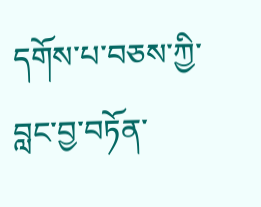དགོས་པ་བཅས་ཀྱི་བླང་བྱ་བཏོན་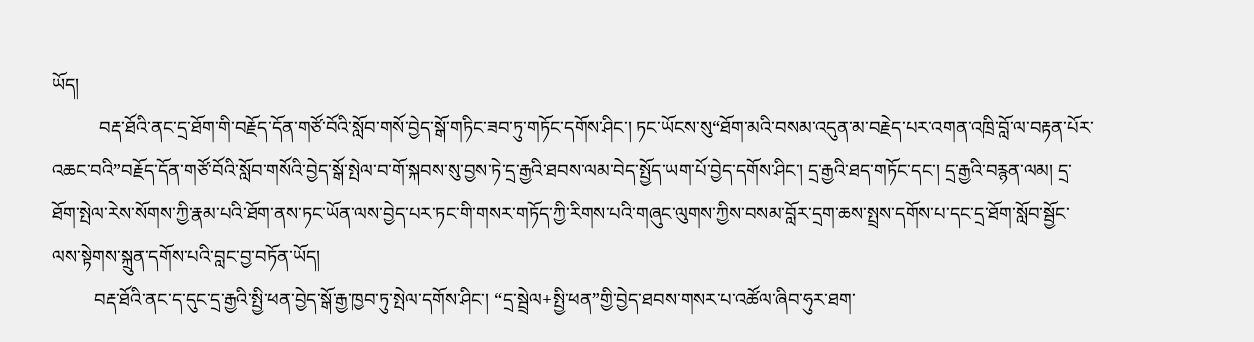ཡོད།
          བརྡ་ཐོའི་ནང་དྲ་ཐོག་གི་བརྗོད་དོན་གཙོ་བོའི་སློབ་གསོ་བྱེད་སྒོ་གཏིང་ཟབ་ཏུ་གཏོང་དགོས་ཤིང་། ཏང་ཡོངས་སུ“ཐོག་མའི་བསམ་འདུན་མ་བརྗེད་པར་འགན་འཁྲི་བློ་ལ་བརྟན་པོར་འཆང་བའི”བརྗོད་དོན་གཙོ་བོའི་སློབ་གསོའི་བྱེད་སྒོ་སྤེལ་བ་གོ་སྐབས་སུ་བྱས་ཏེ་དྲ་རྒྱའི་ཐབས་ལམ་བེད་སྤྱོད་ཡག་པོ་བྱེད་དགོས་ཤིང་། དྲ་རྒྱའི་ཐད་གཏོང་དང་། དྲ་རྒྱའི་བརྙན་ལམ། དྲ་ཐོག་སྤེལ་རེས་སོགས་ཀྱི་རྣམ་པའི་ཐོག་ནས་ཏང་ཡོན་ལས་བྱེད་པར་ཏང་གི་གསར་གཏོད་ཀྱི་རིགས་པའི་གཞུང་ལུགས་ཀྱིས་བསམ་བློར་དྲག་ཆས་སྤྲས་དགོས་པ་དང་དྲ་ཐོག་སློབ་སྦྱོང་ལས་སྟེགས་སྐྲུན་དགོས་པའི་བླང་བྱ་བཏོན་ཡོད།
         བརྡ་ཐོའི་ནང་ད་དུང་དྲ་རྒྱའི་སྤྱི་ཕན་བྱེད་སྒོ་རྒྱ་ཁྱབ་ཏུ་སྤེལ་དགོས་ཤིང་། “དྲ་སྦྲེལ+སྤྱི་ཕན”གྱི་བྱེད་ཐབས་གསར་པ་འཚོལ་ཞིབ་ཧུར་ཐག་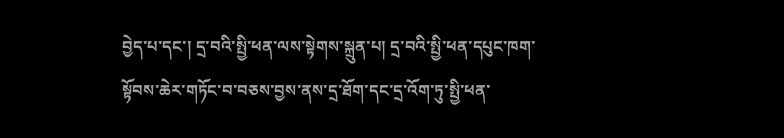བྱེད་པ་དང་། དྲ་བའི་སྤྱི་ཕན་ལས་སྟེགས་སྐྲུན་པ། དྲ་བའི་སྤྱི་ཕན་དཔུང་ཁག་སྟོབས་ཆེར་གཏོང་བ་བཅས་བྱས་ནས་དྲ་ཐོག་དང་དྲ་འོག་ཏུ་སྤྱི་ཕན་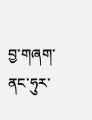བྱ་གཞག་ནང་ཧུར་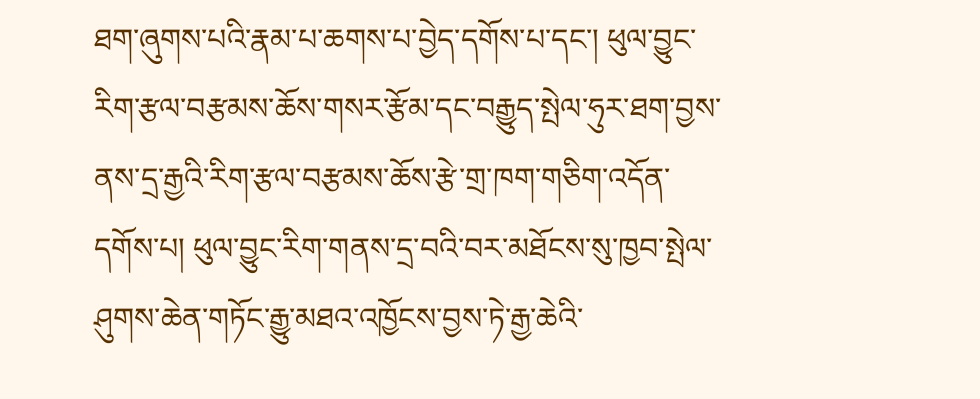ཐག་ཞུགས་པའི་རྣམ་པ་ཆགས་པ་བྱེད་དགོས་པ་དང་། ཕུལ་བྱུང་རིག་རྩལ་བརྩམས་ཆོས་གསར་རྩོམ་དང་བརྒྱུད་སྤེལ་ཧུར་ཐག་བྱས་ནས་དྲ་རྒྱའི་རིག་རྩལ་བརྩམས་ཆོས་རྩེ་གྲ་ཁག་གཅིག་འདོན་དགོས་པ། ཕུལ་བྱུང་རིག་གནས་དྲ་བའི་བར་མཐོངས་སུ་ཁྱབ་སྤེལ་ཤུགས་ཆེན་གཏོང་རྒྱུ་མཐའ་འཁྱོངས་བྱས་ཏེ་རྒྱ་ཆེའི་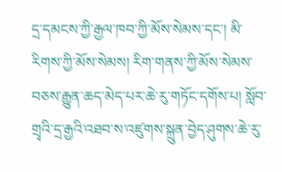དྲ་དམངས་ཀྱི་རྒྱལ་ཁབ་ཀྱི་མོས་སེམས་དང་། མི་རིགས་ཀྱི་མོས་སེམས། རིག་གནས་ཀྱི་མོས་སེམས་བཅས་རྒྱུན་ཆད་མེད་པར་ཆེ་རུ་གཏོང་དགོས་པ། སློབ་གྲྭའི་དྲ་རྒྱའི་འཐབ་ས་འཛུགས་སྐྲུན་བྱེད་ཤུགས་ཆེ་རུ་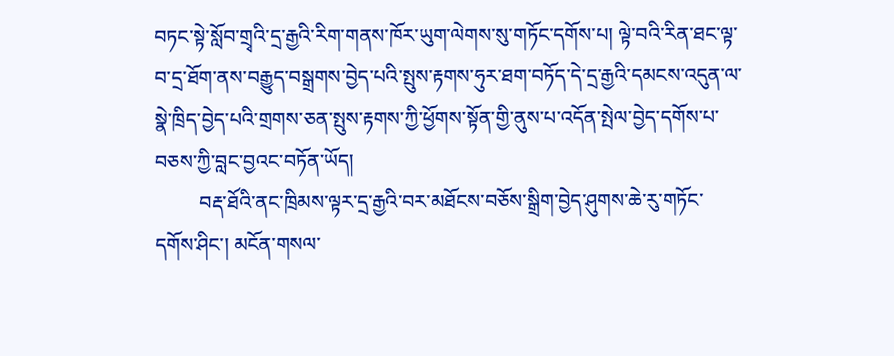བཏང་སྟེ་སློབ་གྲྭའི་དྲ་རྒྱའི་རིག་གནས་ཁོར་ཡུག་ལེགས་སུ་གཏོང་དགོས་པ། ལྟེ་བའི་རིན་ཐང་ལྟ་བ་དྲ་ཐོག་ནས་བརྒྱུད་བསྒྲགས་བྱེད་པའི་སྤུས་རྟགས་ཧུར་ཐག་བཏོད་དེ་དྲ་རྒྱའི་དམངས་འདུན་ལ་སྣེ་ཁྲིད་བྱེད་པའི་གྲགས་ཅན་སྤུས་རྟགས་ཀྱི་ཕྱོགས་སྟོན་གྱི་ནུས་པ་འདོན་སྤེལ་བྱེད་དགོས་པ་བཅས་ཀྱི་བླང་བྱའང་བཏོན་ཡོད།
         བརྡ་ཐོའི་ནང་ཁྲིམས་ལྟར་དྲ་རྒྱའི་བར་མཐོངས་བཅོས་སྒྲིག་བྱེད་ཤུགས་ཆེ་རུ་གཏོང་དགོས་ཤིང་། མངོན་གསལ་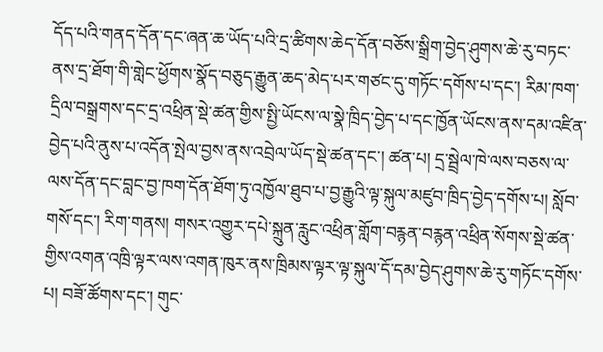དོད་པའི་གནད་དོན་དང་ཞན་ཆ་ཡོད་པའི་དྲ་ཚིགས་ཆེད་དོན་བཅོས་སྒྲིག་བྱེད་ཤུགས་ཆེ་རུ་བཏང་ནས་དྲ་ཐོག་གི་གླེང་ཕྱོགས་སྣོད་བཅུད་རྒྱུན་ཆད་མེད་པར་གཙང་དུ་གཏོང་དགོས་པ་དང་། རིམ་ཁག་དྲིལ་བསྒྲགས་དང་དྲ་འཕྲིན་སྡེ་ཚན་གྱིས་སྤྱི་ཡོངས་ལ་སྣེ་ཁྲིད་བྱེད་པ་དང་ཁྱོན་ཡོངས་ནས་དམ་འཛིན་བྱེད་པའི་ནུས་པ་འདོན་སྤེལ་བྱས་ནས་འབྲེལ་ཡོད་སྡེ་ཚན་དང་། ཚན་པ། དྲ་སྦྲེལ་ཁེ་ལས་བཅས་ལ་ལས་དོན་དང་བླང་བྱ་ཁག་དོན་ཐོག་ཏུ་འཁྱོལ་ཐུབ་པ་བྱ་རྒྱུའི་ལྟ་སྐུལ་མཛུབ་ཁྲིད་བྱེད་དགོས་པ། སློབ་གསོ་དང་། རིག་གནས། གསར་འགྱུར་དཔེ་སྐྲུན་རླུང་འཕྲིན་གློག་བརྙན་བརྙན་འཕྲིན་སོགས་སྡེ་ཚན་གྱིས་འགན་འཁྲི་ལྟར་ལས་འགན་ཁུར་ནས་ཁྲིམས་ལྟར་ལྟ་སྐུལ་དོ་དམ་བྱེད་ཤུགས་ཆེ་རུ་གཏོང་དགོས་པ། བཟོ་ཚོགས་དང་། གུང་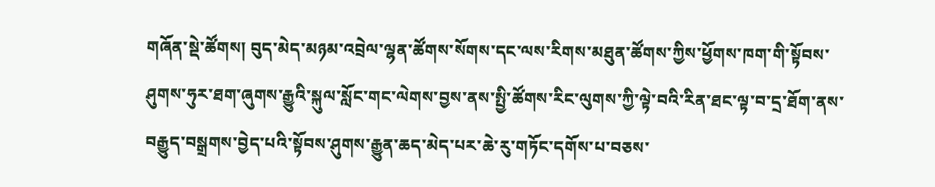གཞོན་སྡེ་ཚོགས། བུད་མེད་མཉམ་འབྲེལ་ལྷན་ཚོགས་སོགས་དང་ལས་རིགས་མཐུན་ཚོགས་ཀྱིས་ཕྱོགས་ཁག་གི་སྟོབས་ཤུགས་ཧུར་ཐག་ཞུགས་རྒྱུའི་སྐུལ་སློང་གང་ལེགས་བྱས་ནས་སྤྱི་ཚོགས་རིང་ལུགས་ཀྱི་ལྟེ་བའི་རིན་ཐང་ལྟ་བ་དྲ་ཐོག་ནས་བརྒྱུད་བསྒྲགས་བྱེད་པའི་སྟོབས་ཤུགས་རྒྱུན་ཆད་མེད་པར་ཆེ་རུ་གཏོང་དགོས་པ་བཅས་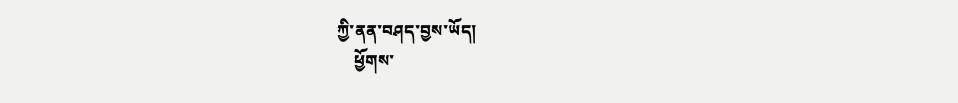ཀྱི་ནན་བཤད་བྱས་ཡོད།
    ཕྱོགས་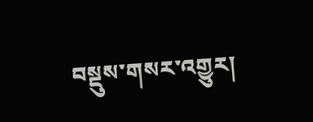བསྡུས་གསར་འགྱུར།